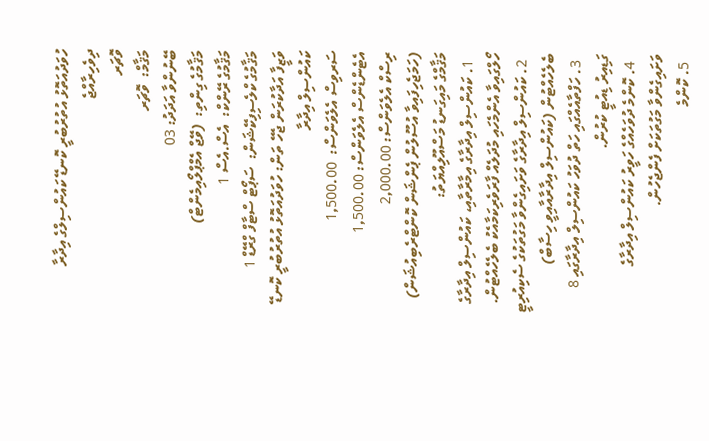ހުވަދުއަތޮޅު އުތުރުބުރީ ކޮނޑޭ ކައުންސިލްގެ އިދާރާ
ދިވެހިރާއްޖެ
ވޮޗަރ
މަޤާމް:  ވޮޗަރ
ބޭނުންވާ އަދަދު: 03
މަޤާމުގެ ގިންތި:  (ވޭޖް އެމްޕްލޯއިމެންޓް)
މަޤާމުގެ ރޭންކް:  އެސް.އެސް 1
މަޤާމުގެ ކްލެސިފިކޭޝަން:  ސަޕޯޓް ސްޓާފް ގްރޭޑް 1
ވަޒީފާ އަދާކުރަން ޖެހޭ ތަން: ހުވަދުއަތޮޅު އުތުރުބުރީ ކޮނޑޭ ކައުންސިލް އިދާރާ
ސަރވިސް އެލެވަންސް:  1,500.00
އެޓެންޑެންސް އެލެވަންސް: 1,500.00
ރިސްކް އެލެވަންސް: 2,000.00
(ހަމަޖެހިފައިވާ އުސޫލުން ޕެންޝަން ކޮންޓްރެބިއުޝަން)
މަޤާމްގެ މައިގަނޑު މަސްއޫލިއްޔަތު:
  1. ކައުންސިލް އިދާރާގެ އިމާރާތާއި، ކައުންސިލް އިދާރާގެ ހޯލްގައިވާ އެންމެހައި މުދަލެއް ފާރަވެރިކަމާއެކު ބެލެހެއްޓުން.
  2. ކައުންސިލް އިދާރާގެ ވަށައިގެންވާ މަގުތަކުގެ ސެކިއުރިޓީ ބެލެހެއްޓުން (ކައުންސިލް އިދާރާއާއިވީ ހިސާބް)
  3. ހަފްތާއެއްގައި ހަތް ދުވަހު ކައުންސިލް އިދާރާގައި 8 ގަޑިއިރު ޑިއުޓީ ކުރުން.
  4. ކޮންމެ ދުވަހެއްގެ ހަވީރު ކައުންސިލް އިދާރާގެ ވަށައިގެންވާ މަގުތަކަށް ފެންޖެހުން.
  5. ކޮންމެ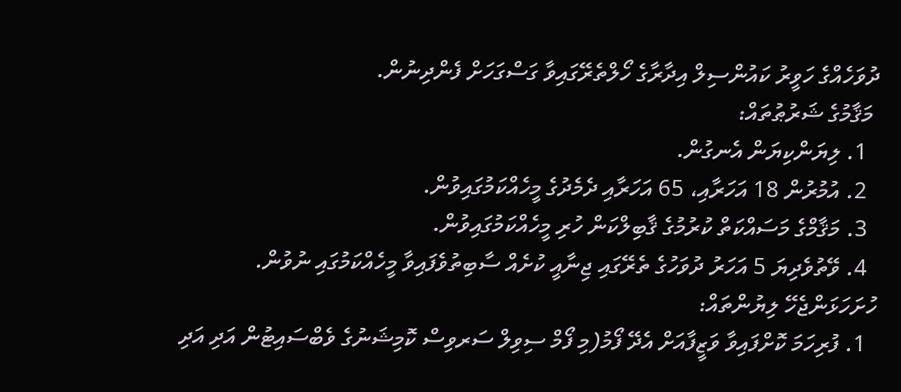ދުވަހެއްގެ ހަވީރު ކައުންސިލް އިދާރާގެ ހޯލްތެރޭގައިވާ ގަސްގަހަށް ފެންދިނުން.
 މަޤާމުގެ ޝަރުޠުތައް:
  1. ލިޔަންކިޔަން އެނގުން.
  2. އުމުރުން 18 އަހަރާއި، 65 އަހަރާއި ދެމެދުގެ މީހެއްކަމުގައިވުން.
  3. މަޤާމްގެ މަސައްކަތް ކުރުމުގެ ޤާބިލްކަން ހުރި މީހެއްކަމުގައިވުން.
  4. ވޭތުވެދިޔަ 5 އަހަރު ދުވަހުގެ ތެރޭގައި ޖިނާއީ ކުށެއް ސާބިތުވެފައިވާ މީހެއްކަމުގައި ނުވުން.
ހުށަހަޅަންޖެހޭ ލިޔުންތައް:
  1. ފުރިހަމަ ކޮށްފައިވާ ވަޒީފާއަށް އެދޭ ފޯމު(މި ފޯމް ސިވިލް ސަރވިސް ކޮމިޝަނުގެ ވެބްސައިޓުން އަދި އަދި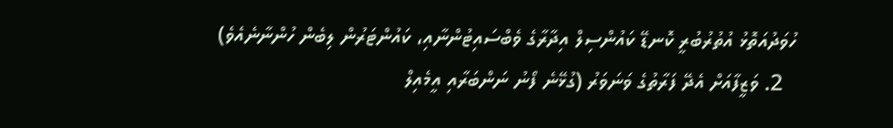ހުވަދުއަތޮޅު އުތުރުބުރީ ކޮނޑޭ ކައުންސިލް އިދާރާގެ ވެބްސައިޓުންނާއި، ކައުންޓަރުން ލިބެން ހުންނާނެއެވެ)
  2. ވަޒީފާއަށް އެދޭ ފަރާތުގެ ވަނަވަރު (ގުޅޭނެ ފޯނު ނަންބަރާއި އީމެއިލް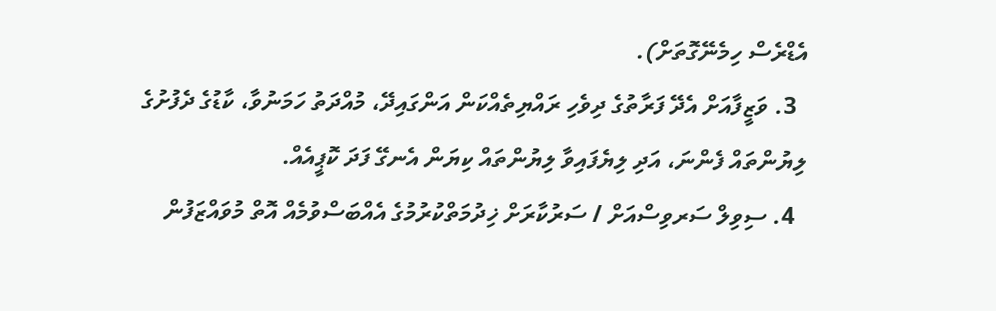އެޑްރެސް ހިމެނޭގޮތަށް).
  3. ވަޒީފާއަށް އެދޭ ފަރާތުގެ ދިވެހި ރައްޔިތެއްކަން އަންގައިދޭ، މުއްދަތު ހަމަނުވާ، ކާޑުގެ ދެފުށުގެ ލިޔުންތައް ފެންނަ، އަދި ލިޔެފައިވާ ލިޔުންތައް ކިޔަން އެނގޭ ފަދަ ކޮޕީއެއް.
  4. ސިވިލް ސަރވިސްއަށް / ސަރުކާރަށް ޚިދުމަތްކުރުމުގެ އެއްބަސްވުމެއް އޮތް މުވައްޒަފުން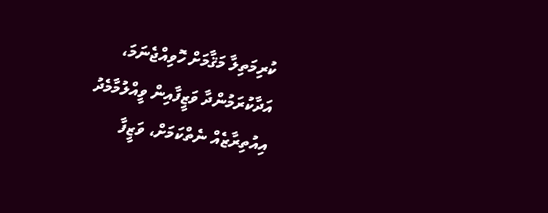ކުރިމަތިލާ މަޤާމަށް ހޮވިއްޖެނަމަ، އަދާކުރަމުންދާ ވަޒީފާއިން ވީއްލުމާމެދު އިއުތިރާޒެއް ނެތްކަމަށް، ވަޒީފާ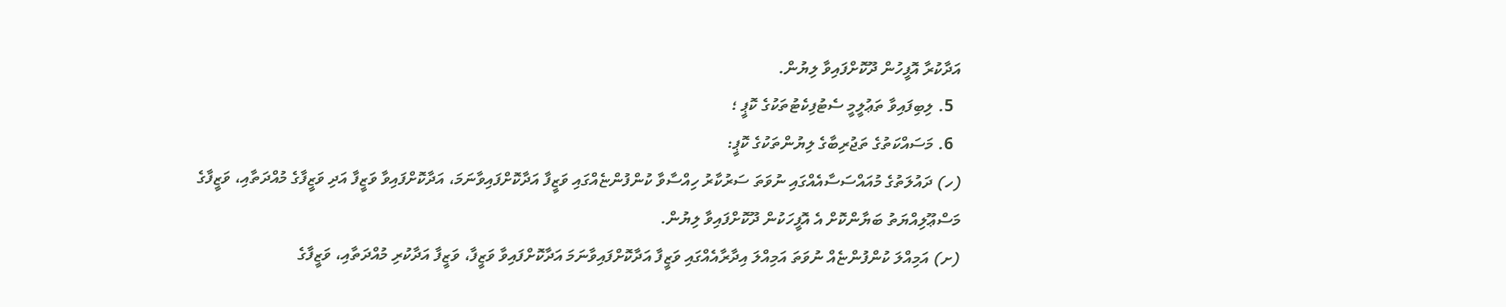އަދާކުރާ އޮފީހުން ދޫކޮށްފައިވާ ލިޔުން.
  5. ލިބިފައިވާ ތަޢުލީމީ ސެޓުފިކެޓުތަކުގެ ކޮޕީ ؛
  6. މަސައްކަތުގެ ތަޖުރިބާގެ ލިޔުންތަކުގެ ކޮޕީ:
(ހ) ދައުލަތުގެ މުއައްސަސާއެއްގައި ނުވަތަ ސަރުކާރު ހިއްސާވާ ކުންފުންޏެއްގައި ވަޒީފާ އަދާކޮށްފައިވާނަމަ، އަދާކޮށްފައިވާ ވަޒީފާ އަދި ވަޒީފާގެ މުއްދަތާއި، ވަޒީފާގެ މަސްޢޫލިއްޔަތު ބަޔާންކޮށް އެ އޮފީހަކުން ދޫކޮށްފައިވާ ލިޔުން.
(ށ) އަމިއްލަ ކުންފުންޏެއް ނުވަތަ އަމިއްލަ އިދާރާއެއްގައި ވަޒީފާ އަދާކޮށްފައިވާނަމަ އަދާކޮށްފައިވާ ވަޒީފާ، ވަޒީފާ އަދާކުރި މުއްދަތާއި، ވަޒީފާގެ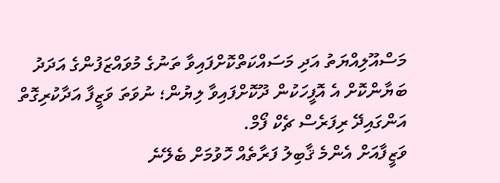މަސްއޫލިއްޔަތު އަދި މަސައްކަތްކޮށްފައިވާ ތަނުގެ މުވައްޒަފުންގެ އަދަދު ބަޔާންކޮށް އެ އޮފީހަކުން ދޫކޮށްފައިވާ ލިޔުން؛ ނުވަތަ ވަޒީފާ އަދާކުރިގޮތް އަންގައިދޭ ރިފަރެސް ޗެކް ފޯމް.
ވަޒީފާއަށް އެންމެ ޤާބިލު ފަރާތެއް ހޮވުމަށް ބެލޭނެ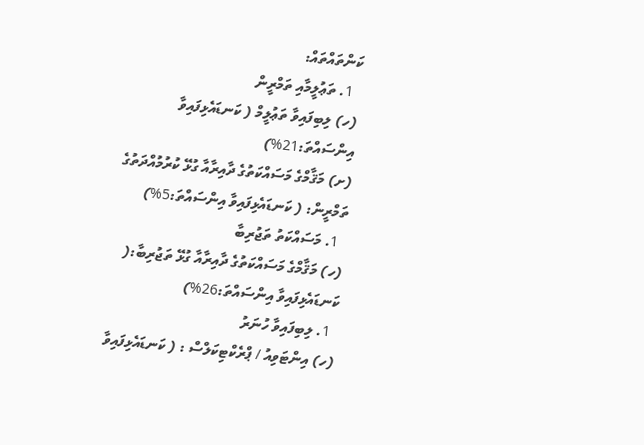ކަންތައްތައް:
  1. ތަޢުލީމާއި ތަމްރީން
(ހ) ލިބިފައިވާ ތަޢުލީމް ( ކަނޑައެޅިފައިވާ އިންސައްތަ:21%)
(ށ) މަޤާމްގެ މަސައްކަތުގެ ދާއިރާއާ ގުޅޭ ކުރުމުއްދަތުގެ ތަމްރީން: ( ކަނޑައެޅިފައިވާ އިންސައްތަ:5%)
  1. މަސައްކަތު ތަޖުރިބާ
(ހ) މަޤާމްގެ މަސައްކަތުގެ ދާއިރާއާ ގުޅޭ ތަޖުރިބާ:( ކަނޑައެޅިފައިވާ އިންސައްތަ:26%)
  1. ލިބިފައިވާ ހުނަރު
(ހ) އިންޓަވިއު / ޕްރެކްޓިކަލްސް : ( ކަނޑައެޅިފައިވާ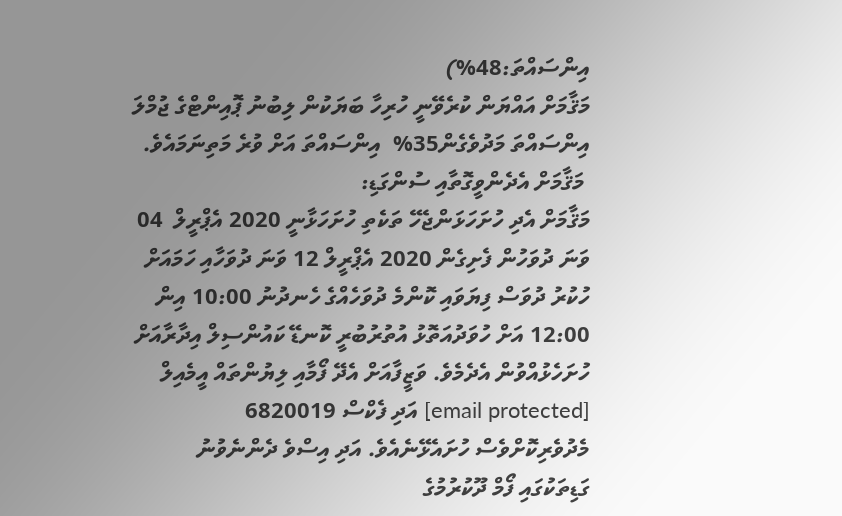އިންސައްތަ:48%)
މަޤާމަށް އައްޔަން ކުރެވޭނީ ހުރިހާ ބަޔަކުން ލިބުނު ޕޮއިންޓްގެ ޖުމްލަ އިންސައްތަ މަދުވެގެން35%  އިންސައްތަ އަށް ވުރެ މަތިނަމައެވެ.
 މަޤާމަށް އެދެންވީގޮތާއި ސުންގަޑި:
މަޤާމަށް އެދި ހުށަހަޅަންޖެހޭ ތަކެތި ހުށަހަޅާނީ 2020 އެޕްރީލް  04 ވަނަ ދުވަހުން ފެށިގެން 2020 އެޕްރީލް 12 ވަނަ ދުވަހާއި ހަމައަށް ހުކުރު ދުވަސް ފިޔަވައި ކޮންމެ ދުވަހެއްގެ ހެނދުނު 10:00 އިން 12:00 އަށް ހުވަދުއަތޮޅު އުތުރުބުރީ ކޮނޑޭ ކައުންސިލް އިދާރާއަށް ހުށަހެޅުއްވުން އެދެމެވެ. ވަޒީފާއަށް އެދޭ ފޯމާއި ލިޔުންތައް އީމެއިލް  [email protected] އަދި ފެކްސް 6820019 މެދުވެރިކޮށްވެސް ހުށައެޅޭނެއެވެ. އަދި އިސްވެ ދެންނެވުނު ގަޑިތަކުގައި ފޯމް ދޫކުރުމުގެ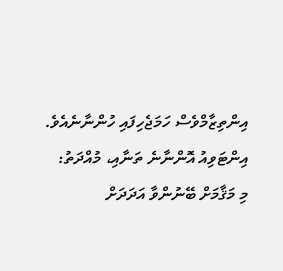އިންތިޒާމްވެސް ހަމަޖެހިފައި ހުންނާނެއެވެ.
އިންޓަވިއު އޮންނާނެ ތަނާއި، މުއްދަތު:
މި މަޤާމަށް ބޭނުންވާ އަދަދަށް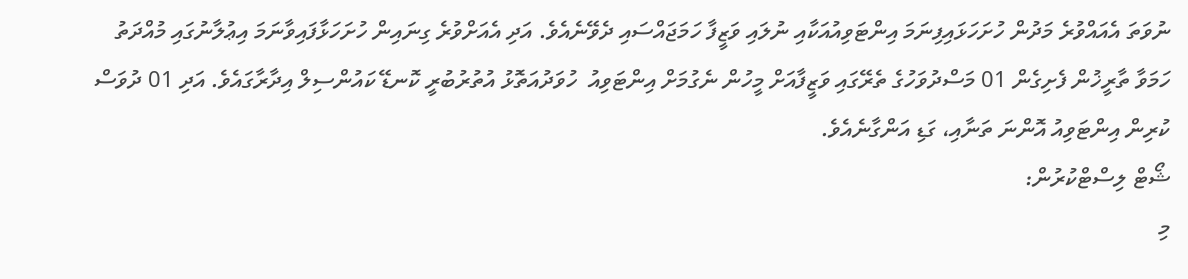ނުވަތަ އެއައްވުރެ މަދުން ހުށަހަޅައިފިނަމަ އިންޓަވިއުއަކާއި ނުލައި ވަޒީފާ ހަމަޖައްސައި ދެވޭނެއެވެ. އަދި އެއަށްވުރެ ގިނައިން ހުށަހަޅާފައިވާނަމަ އިޢުލާނުގައި މުއްދަތު ހަމަވާ ތާރީޚުން ފެށިގެން 01 މަސްދުވަހުގެ ތެރޭގައި ވަޒީފާއަށް މީހުން ނެގުމަށް އިންޓަވިއު  ހުވަދުއަތޮޅު އުތުރުބުރީ ކޮނޑޭ ކައުންސިލް އިދާރާގައެވެ. އަދި 01 ދުވަސް ކުރިން އިންޓަވިއު އޮންނަ ތަނާއި، ގަޑި އަންގާނެއެވެ.
ޝޯޓް ލިސްޓްކުރުން:
މި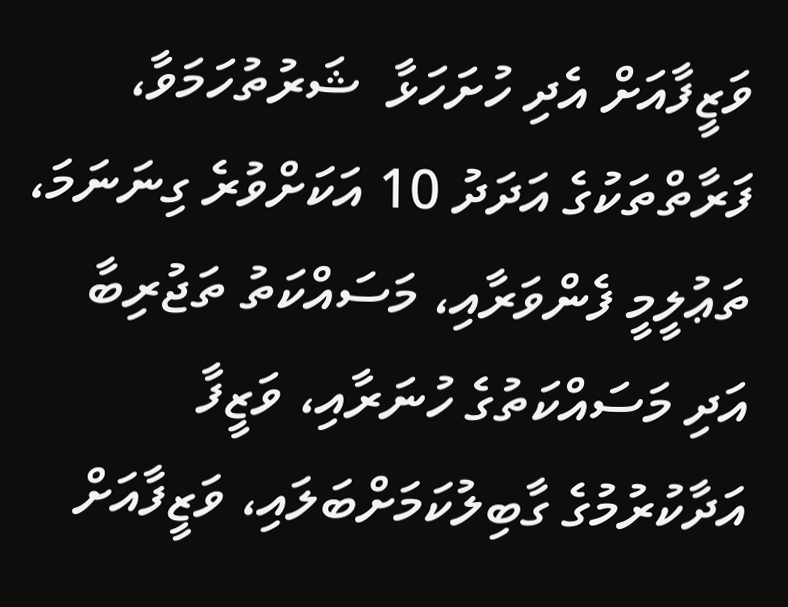ވަޒީފާއަށް އެދި ހުށަހަޅާ  ޝަރުތުހަމަވާ، ފަރާތްތަކުގެ އަދަދު 10 އަކަށްވުރެ ގިނަނަމަ، ތަޢުލީމީ ފެންވަރާއި، މަސައްކަތު ތަޖުރިބާ އަދި މަސައްކަތުގެ ހުނަރާއި، ވަޒީފާ އަދާކުރުމުގެ ގާބިލުކަމަށްބަލައި، ވަޒީފާއަށް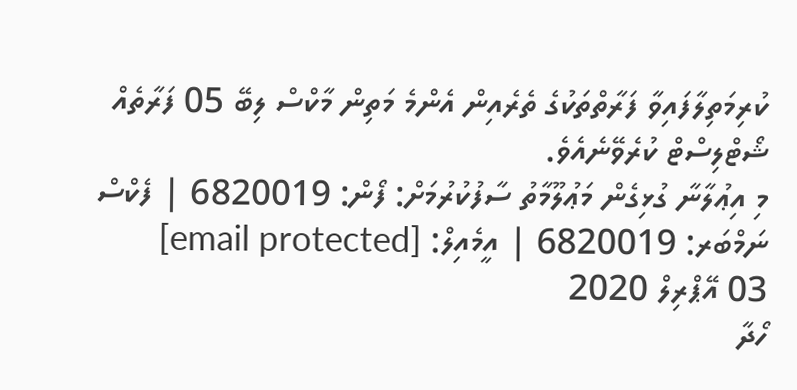ކުރިމަތިލާފައިވާ ފަރާތްތަކުގެ ތެރެއިން އެންމެ މަތިން މާކްސް ލިބޭ 05 ފަރާތެއް ޝޯޓްލިސްޓް ކުރެވޭނެއެވެ.
މި އިޢުލާނާ ގުޅިގެން މަޢުލޫމާތު ސާފުކުރުމަށް: ފޯން: 6820019 | ފެކްސް ނަމްބަރ: 6820019 | އީމެއިލް: [email protected]
03 އޭޕްރިލް 2020
ހޯދާ